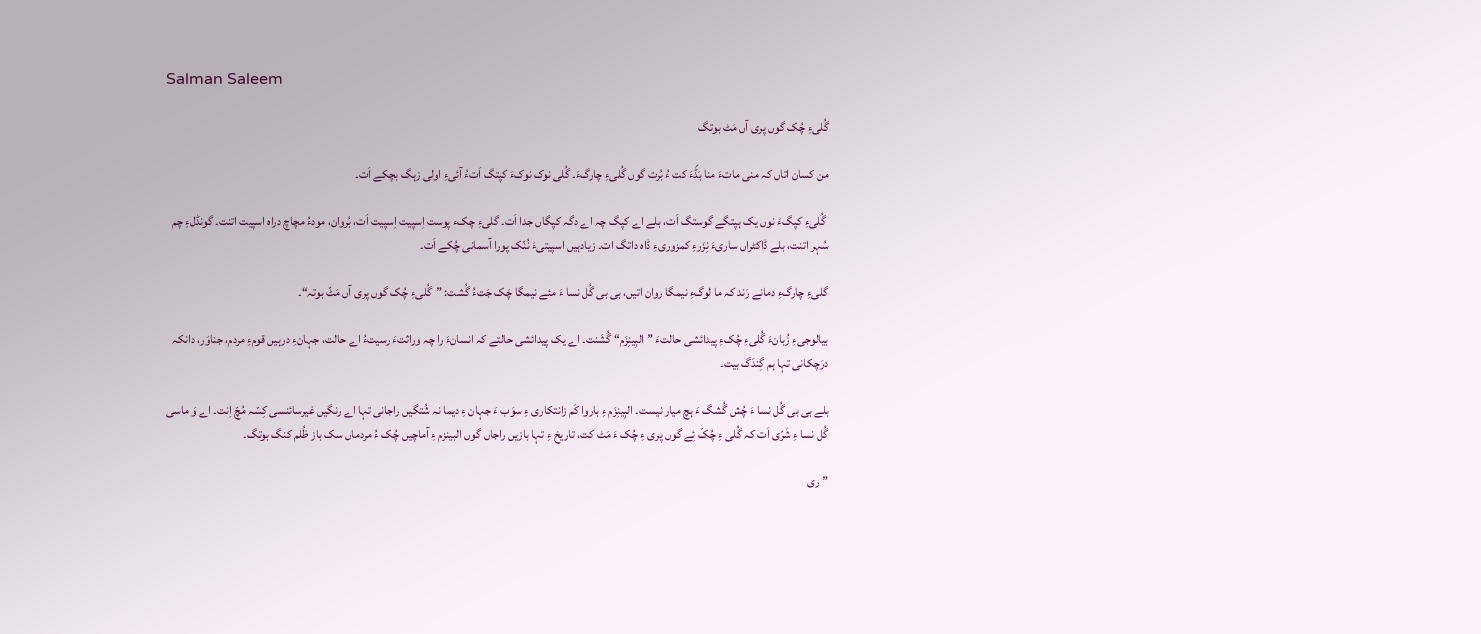Salman Saleem

گُلیءِ چُک گوں پری آں مَٹ بوتگ

من کسان اتاں کہ منی ماتءَ منا بَڈّءَ کت ءُ بُرت گوں گُلیءِ چارگءَ۔ گُلی نوک نوکءَ کپتگ اَتءُ آئیءِ اولی زہگ بچکے اَت۔

 گُلیءِ کپگءَ نوں یک ہپتگے گوستگ اَت، بلے اے کپگ چہ اے دگہ کپگاں جدا اَت۔ گلیءِ چکء پوست اِسپیت اِسپیت اَت، بُروان، مودءُ مچاچ دراہ اسپیت اتنت۔ گونڈلءِ چم سُہر اتنت، بلے ڈاکٹراں ساریءَ نِزَرءِ کمزوریءِ ڈاہ داتگ ات۔ زیادہیں اسپیتیءَ نُنّک پورا آسمانی چُکے اَت۔

گلیءِ چارگءِ دمانے رَند کہ ما لوگءِ نیمگا روان اتیں، بی بی گُل نسا ءَ مئے نیمگا چَک جَتءُ گُشت: ”گُلیءِ چُک گوں پری آں مَٹّ بوتہ“۔

بیالوجیءِ زُبانءَ گُلیءِ چُکءِ پیدائشی حالتءَ ”البِینِزَم“ گُشَنت۔ اے یک پیدائشی حالتے کہ انسانءَ را چہ وراثتءَ رسیتءُ اے حالت، جہانءِ درہیں قومءِ مردم، جناوَر، دانکہ درَچکانی تہا ہم گِندَگ بیت۔

بلے بی بی گُل نسا ءَ چُش گُشگ ءَ ہچ میار نیست۔ البِینِزَم ءِ باروا کَم زانتکاری ءِ سوَب ءَ جہان ءِ دیما نہ شُتگیں راجانی تہا اے رنگیں غیرسائنسی کِسّہ مُچّ اِنت۔ اے وَ ماسی گُل نسا ءِ شَرّی اَت کہ گُلی ءِ چُکّ ئِے گوں پری ءِ چُک ءَ مَٹ کت، تاریخ ءِ تہا بازیں راجاں گوں البینزم ءِ آماچیں چُک ءُ مردماں سک باز ظُلم کنگ بوتگ۔

”ری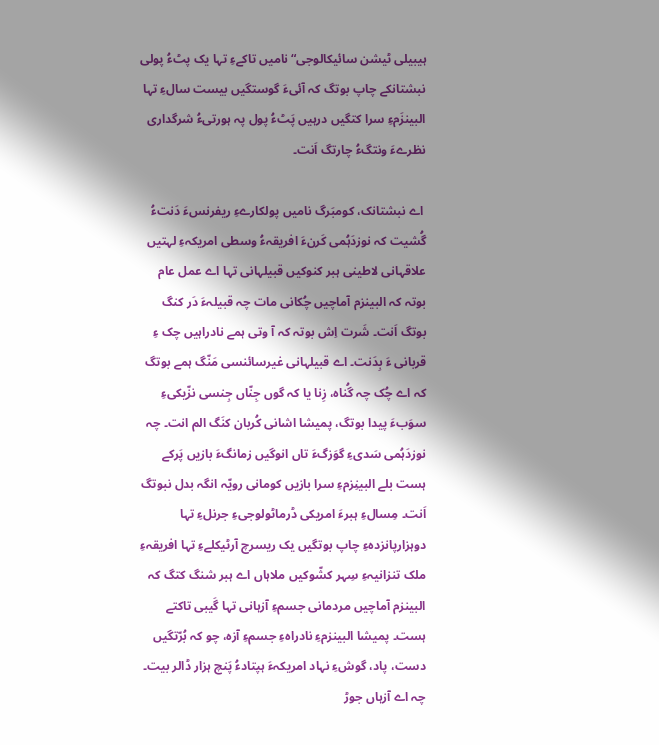ہیبیلی ٹیشن سائیکالوجی“ نامیں تاکےءِ تہا یک پٹءُ پولی نبشتانکے چاپ بوتگ کہ آئیءَ گوستگیں بیست سالءِ تہا البینزَمءِ سرا کتگیں درہیں پَٹءُ پول پہ ہورتیءُ شرگداری نظرےءَ ونتگءُ چارتگ اَنت۔

 اے نبشتانک، کومبَرگ نامیں پولکارےءِ ریفرنسءَ دَنتءُ گُشیت کہ نوزدَہُمی کَرنءَ افریقہءُ وسطی امریکہءِ لہتیں علاقہانی لاطینی ہبر کنوکیں قبیلہانی تہا اے عمل عام بوتہ کہ البینزم آماچیں چُکانی مات چہ قبیلہءَ دَر کنگ بوتگ اَنت۔ شَرت اِش بوتہ کہ آ وتی ہمے نادراہیں چک ءِ قربانی ءَ بِدَنت۔ اے قبیلہانی غیرسائنسی مَنّگ ہمے بوتگ کہ اے چُک چہ گُناہ، زِنا یا کہ گوں جِنّاں جِنسی نزّیکیءِ سوَبءَ پیدا بوتگ، پمیشا اشانی کُربان کنَگ الم انت۔ چہ نوزدَہُمی سَدیءِ گوَزگءَ تاں انوگیں زمانگءَ بازیں پَرکے ہست بلے البینِزمءِ سرا بازیں کومانی رویّہ انگہ بدل نبوتگ اَنت۔ مِسالءِ ہبرءَ امریکی ڈرماٹولوجیءِ جرنلءِ تہا دوہزارپانزدہءِ چاپ بوتگیں یک ریسرچ آرٹیکلےءِ تہا افریقہءِ ملک تنزانیہءِ سِہر کشّوکیں ملاہاں اے ہبر شنگ کتگ کہ البینزم آماچیں مردمانی جسمءِ آزہانی تہا گَیبی تاکتے ہست۔ پمیشا البینزمءِ نادراہءِ جسمءِ آزہ، چو کہ بُرّتگیں دست، پاد، گوشءِ نہاد امریکہءَ ہپتادءُ پَنچ ہزار ڈالر بیت۔ چہ اے آزہاں جوڑ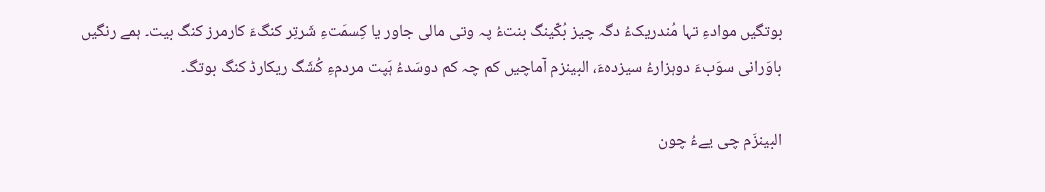بوتگیں موادءِ تہا مُندریکءُ دگہ چیز بُکّینگ بنتءُ پہ وتی مالی جاور یا کِسمَتءِ شَرتِر کنگءَ کارمرز کنگ بیت۔ ہمے رنگیں باوَرانی سوَبءَ دوہزارءُ سیزدہءَ، البینزم آماچیں کم چہ کم دوسَدءُ ہَپت مردمءِ کُشَگ ریکارڈ کنگ بوتگ۔

البینزَم چی یےءُ چون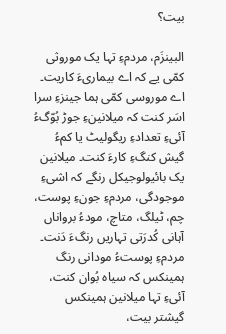بیت؟

البینزَم، مردمءِ تہا یک موروثی کمّی یے کہ اے بیماریءَ کاریت۔ اے موروسی کمّی ہما جینزءِ سرا اسَر کنت کہ میلانینءِ جوڑ بُوّگءُ آئیءِ تعدادءِ ریگولیٹ یا کمءُ گیش کنگءِ کارءَ کنت۔ میلانین یک بائیولوجیکل رنگے کہ اشیءِ موجودگی، مردمءِ جونءِ پوست، چم، ٹیلگ، متاچ، مودءُ برواناں آہانی کُدرَتی تہاریں رنگءَ دَنت۔ مردمءِ پوستءُ مودانی رنگ ہمینکس کہ سیاہ بُوان کنت، آئیءِ تہا میلانین ہمینکس گیشتر بیت،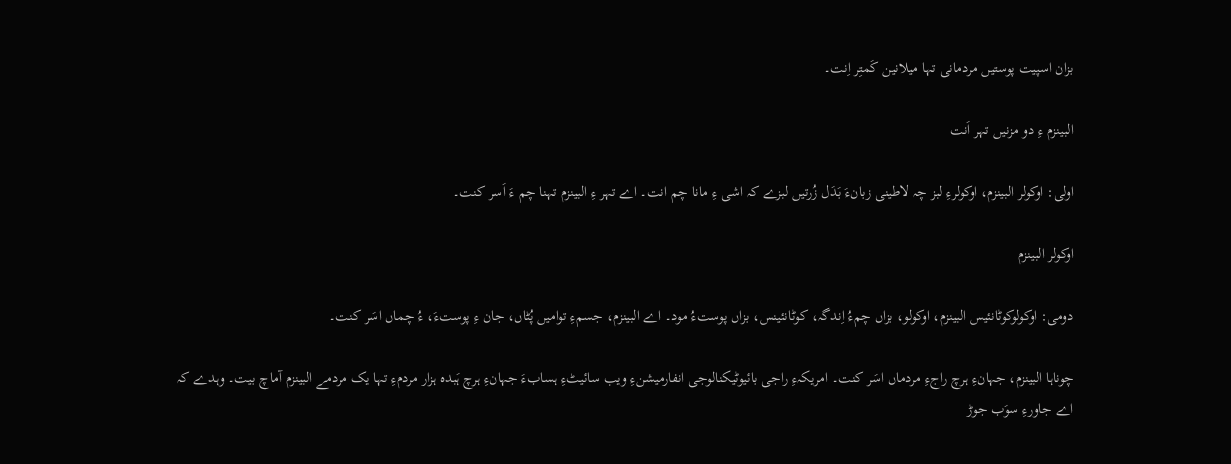بزان اسپیت پوستیں مردمانی تہا میلانین کَمتِر اِنت۔

البینزم ءِ دو مزنیں تہر اَنت

اولی: اوکولر البینزم، اوکولرءِ لبز چہ لاطینی زبانءَ بَدَل زُرتیں لبزے کہ اشی ءِ مانا چم انت۔ اے تہر ءِ البینزم تہنا چم ءَ اَسر کنت۔

اوکولر البینزم

دومی: اوکولوکوٹانئیس البینزم، اوکولو، بزاں چمءُ اِندگہ، کوٹانئینس، بزاں پوستءُ مود۔ اے البینزم، جسمءِ توامیں پُٹاں، جان ءِ پوستءَ، ءُ چماں اسَر کنت۔

چوناہا البینزم، جہانءِ ہرچ راجءِ مردماں اسَر کنت۔ امریکہءِ راجی بائیوٹیکنالوجی انفارمیشنءِ ویب سائیٹءِ ہسابءَ جہانءِ ہرچ ہَبدہ ہزار مردمءِ تہا یک مردمے البینزم آماچ بیت۔ وہدے کہ اے جاورءِ سوَب جوڑ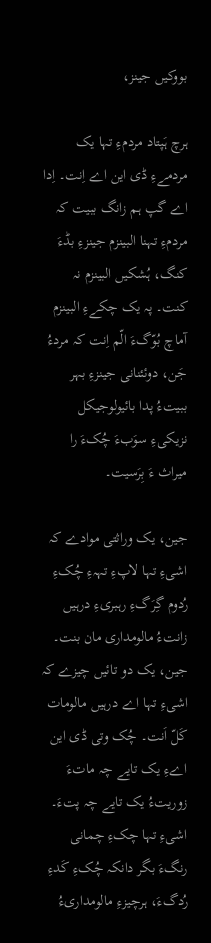بووکیں جینز،

ہرچ ہَپتاد مردمءِ تہا یک مردمےءِ ڈی این اے اِنت۔ اِدا اے گپ ہم زانگ ببیت کہ مردمءِ تہنا البینزم جینزءِ بڈءَ کنگ، ہُشکیں البینزم نہ کنت۔ پہ یک چکےءِ البینزم آماچ بُوّگءَ الّم اِنت کہ مردءُ جَن، دوئئنانی جینزءِ بہر ببیتءُ پدا بائیولوجیکل نزیکیءِ سوَبءَ چُکءَ را میراث ءَ بِرَسیت۔

جین، یک وراثتی موادے کہ اشیءِ تہا لاپءِ تہہءِ چُکءِ رُدوم گِرَگءِ رہبریءِ درہیں زانتءُ مالومداری مان بنت۔ جین، یک دو تائیں چیزے کہ اشیءِ تہا اے درہیں مالومات کَلّ اَنت۔ چُک وتی ڈی این اےءِ یک تایے چہ ماتءَ زوریتءُ یک تایے چہ پتءَ۔ اشیءِ تہا چکءِ چمانی رنگءَ بگر دانکہ چُکءِ کَدءِ رُدگءَ، ہرچیزءِ مالومداریءُ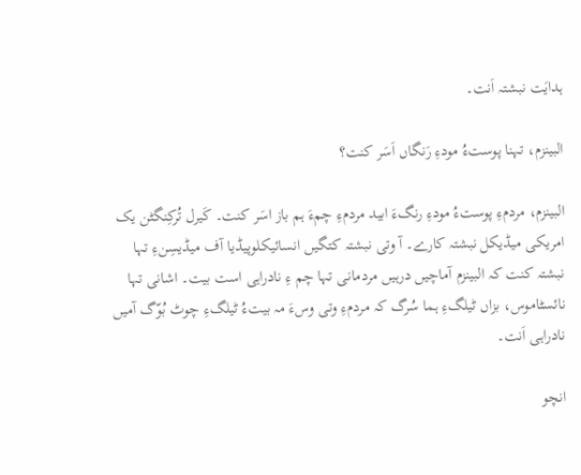ہدایَت نبشتہ اَنت۔

البینزم، تہنا پوستءُ مودءِ رَنگاں اَسَر کنت؟

البینزم، مردمءِ پوستءُ مودءِ رنگءَ ابید مردمءِ چمءَ ہم باز اسَر کنت۔ کَیرل تُرکِنگٹن یک امریکی میڈیکل نبشتہ کارے۔ آ وتی نبشتہ کتگیں انسائیکلوپیڈیا آف میڈیسِنءِ تہا نبشتہ کنت کہ البینزم آماچیں درہیں مردمانی تہا چم ءِ نادراہی است بیت۔ اشانی تہا نائسٹاموس، بزاں ٹیلگءِ ہما سُرگ کہ مردمءِ وتی وسءَ مہ بیتءُ ٹیلگءِ چوٹ بُوّگ آمیں نادراہی اَنت۔

انچو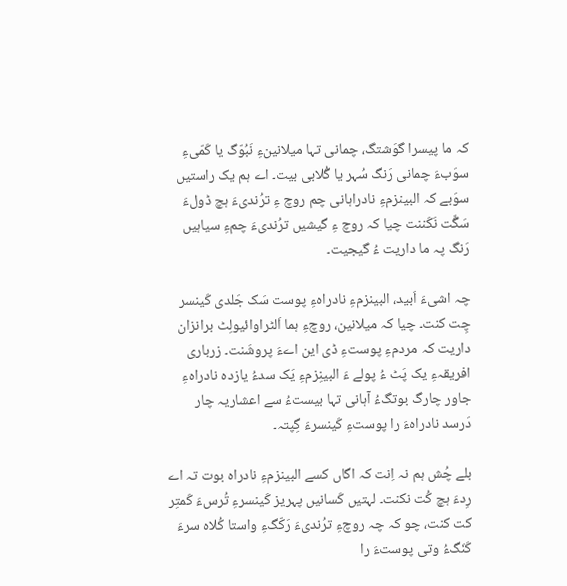کہ ما پیسرا گوَشتگ، چمانی تہا میلانینءِ نَبُوّگ یا کَمّیءِ سوَبءَ چمانی رَنگ سُہر یا گُلابی بیت۔ اے ہم یک راستیں سوَبے کہ البینزمءِ نادراہانی چم روچ ءِ ترُندیءَ ہچ ڈولءَ سَگِّت نَکَننت چیا کہ روچ ءِ گیشیں ترُندیءَ چمءِ سیاہیں رَنگ پہ ما داریت ءُ گیجیت۔

چہ اشیءَ اَبید، البینزمءِ نادراہءِ پوست سَک جَلدی کَینسر چِت کنت۔ چیا کہ میلانین، روچءِ ہما اَلٹراوائیولِٹ برانزان داریت کہ مردمءِ پوستءِ ڈی این اےءَ پروشَنت۔ زرباری افریقہءِ یک پَٹ ءُ پولے ءَ البینِزمءِ یَک سدءُ یازدہ نادراہءِ جاور چارگ بوتگءُ آہانی تہا بیستءُ سے اعشاریہ چار دَرسد نادراہءَ را پوستءِ کَینسرءَ گِپتہ۔

بلے چُش ہم نہ اِنت کہ اگاں کسے البینزمءِ نادراہ بوت تہ اے رِدءَ ہچ کُت نکنت۔ لہتیں کَسانیں پہریز کَینسرءِ تُرسءَ کَمتِر کت کنت، چو کہ چہ روچءِ ترُندیءَ رَکّگءِ واستا کُلاہ سرءَ کَنَگءُ وتی پوستءَ را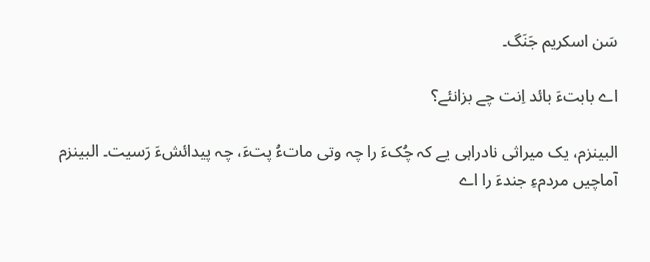سَن اسکریم جَنَگ۔

اے بابتءَ بائد اِنت چے بزانئے؟

البینزم، یک میراثی نادراہی یے کہ چُکءَ را چہ وتی ماتءُ پتءَ، چہ پیدائشءَ رَسیت۔ البینزم آماچیں مردمءِ جندءَ را اے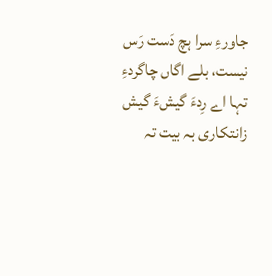جاورءِ سرا ہچ دَست رَس نیست، بلے اگاں چاگردءِ تہا اے رِدءَ گیشءَ گیش زانتکاری بہ بیت تہ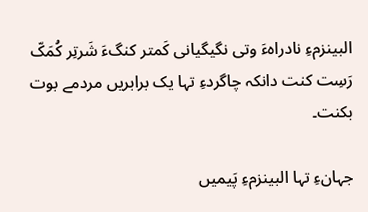البینزمءِ نادراہءَ وتی نگیگیانی کَمتر کنگءَ شَرتِر کُمَکّ رَسِت کنت دانکہ چاگردءِ تہا یک برابریں مردمے بوت بکنت۔

جہانءِ تہا البینزمءِ پَیمیں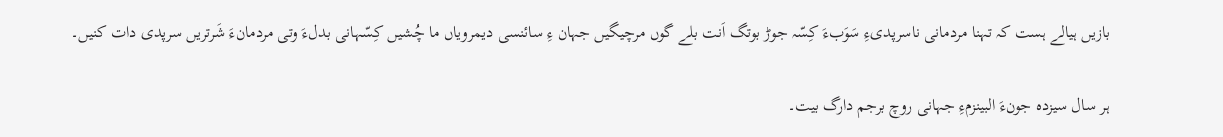بازیں ہیالے ہست کہ تہنا مردمانی ناسرپدیءِ سَوَبءَ کِسّہ جوڑ بوتگ اَنت بلے گوں مرچیگیں جہان ءِ سائنسی دیمرویاں ما چُشیں کِسّہانی بدلءَ وتی مردمانءَ شَرتریں سرپدی دات کنیں۔

ہر سال سیزدہ جونءَ البینزمءِ جہانی روچ برجم دارگ بیت۔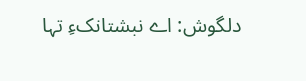دلگوش: اے نبشتانکءِ تہا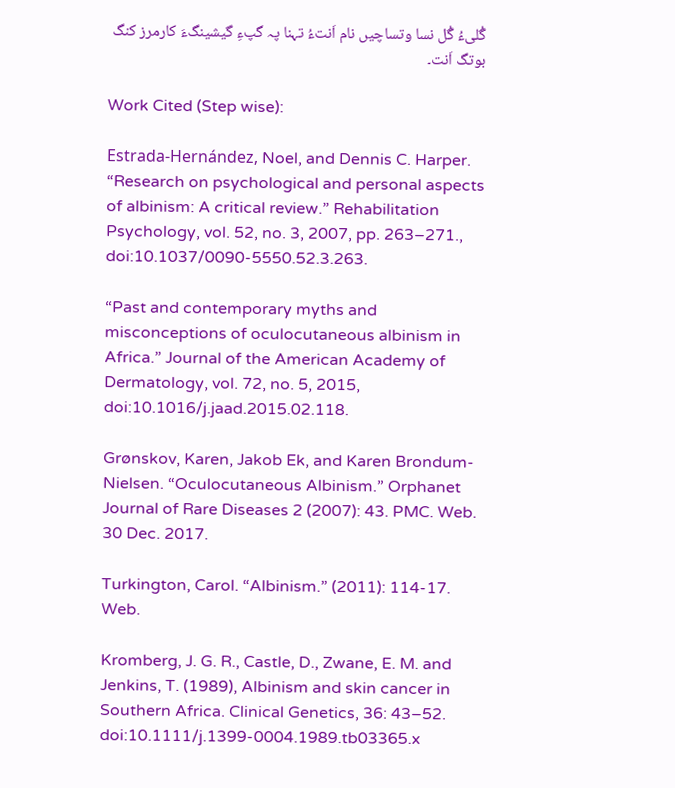گُلیءُ گُل نسا وتساچیں نام اَنتءُ تہنا پہ گپءِ گیشینگءَ کارمرز کنگ بوتگ اَنت۔

Work Cited (Step wise):

Estrada-Hernández, Noel, and Dennis C. Harper. “Research on psychological and personal aspects of albinism: A critical review.” Rehabilitation Psychology, vol. 52, no. 3, 2007, pp. 263–271., doi:10.1037/0090-5550.52.3.263.

“Past and contemporary myths and misconceptions of oculocutaneous albinism in Africa.” Journal of the American Academy of Dermatology, vol. 72, no. 5, 2015, doi:10.1016/j.jaad.2015.02.118.

Grønskov, Karen, Jakob Ek, and Karen Brondum-Nielsen. “Oculocutaneous Albinism.” Orphanet Journal of Rare Diseases 2 (2007): 43. PMC. Web. 30 Dec. 2017.

Turkington, Carol. “Albinism.” (2011): 114-17. Web.

Kromberg, J. G. R., Castle, D., Zwane, E. M. and Jenkins, T. (1989), Albinism and skin cancer in Southern Africa. Clinical Genetics, 36: 43–52. doi:10.1111/j.1399-0004.1989.tb03365.x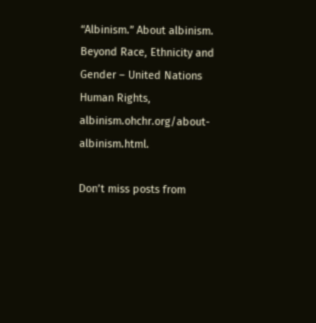“Albinism.” About albinism. Beyond Race, Ethnicity and Gender – United Nations Human Rights, albinism.ohchr.org/about-albinism.html.

Don’t miss posts from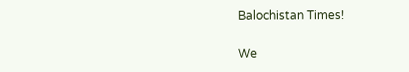Balochistan Times!

We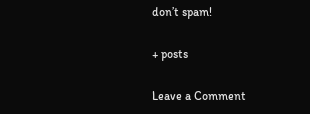don’t spam!

+ posts

Leave a Comment